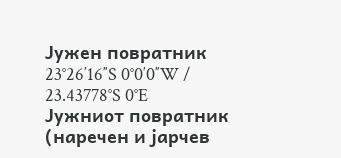Јужен повратник
23°26′16″S 0°0′0″W / 23.43778°S 0°E
Јужниот повратник (наречен и јарчев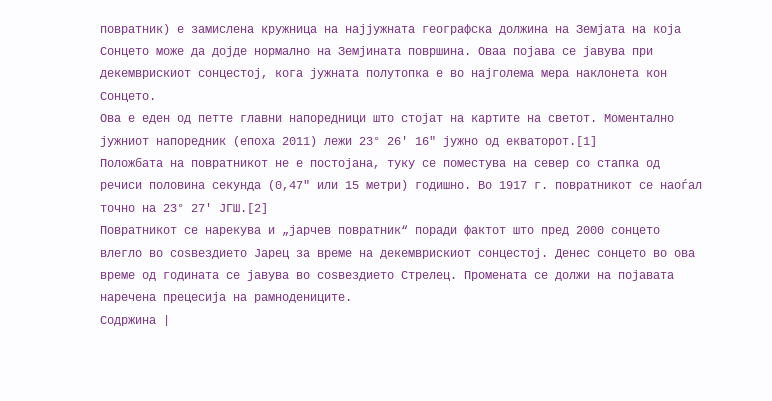повратник) е замислена кружница на најјужната географска должина на Земјата на која Сонцето може да дојде нормално на Земјината површина. Оваа појава се јавува при декемврискиот сонцестој, кога јужната полутопка е во најголема мера наклонета кон Сонцето.
Ова е еден од петте главни напоредници што стојат на картите на светот. Моментално јужниот напоредник (епоха 2011) лежи 23° 26′ 16″ јужно од екваторот.[1]
Положбата на повратникот не е постојана, туку се поместува на север со стапка од речиси половина секунда (0,47″ или 15 метри) годишно. Во 1917 г. повратникот се наоѓал точно на 23° 27' ЈГШ.[2]
Повратникот се нарекува и „јарчев повратник“ поради фактот што пред 2000 сонцето влегло во соѕвездието Јарец за време на декемврискиот сонцестој. Денес сонцето во ова време од годината се јавува во соѕвездието Стрелец. Промената се должи на појавата наречена прецесија на рамнодениците.
Содржина |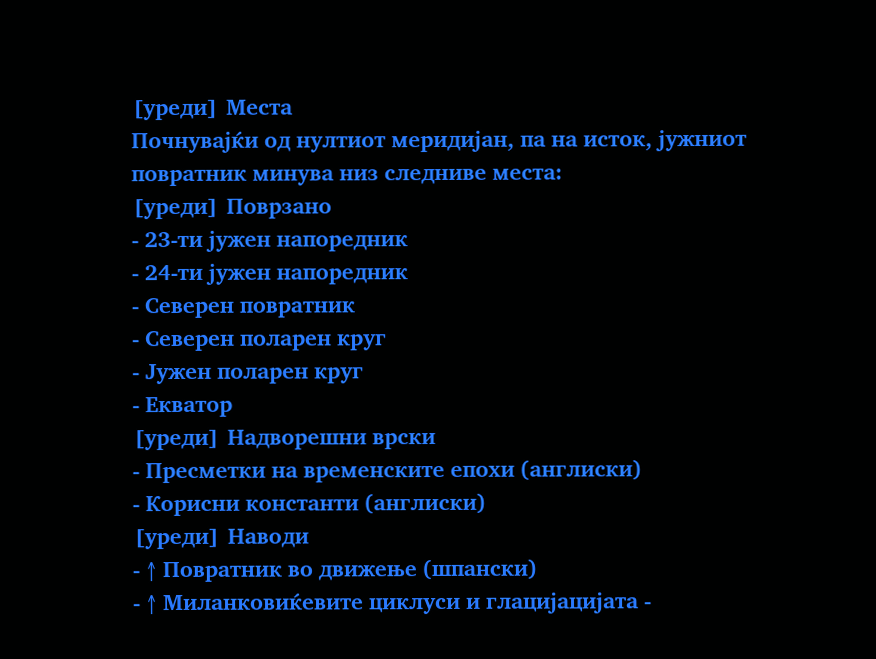[уреди] Места
Почнувајќи од нултиот меридијан, па на исток, јужниот повратник минува низ следниве места:
[уреди] Поврзано
- 23-ти јужен напоредник
- 24-ти јужен напоредник
- Северен повратник
- Северен поларен круг
- Јужен поларен круг
- Екватор
[уреди] Надворешни врски
- Пресметки на временските епохи (англиски)
- Корисни константи (англиски)
[уреди] Наводи
- ↑ Повратник во движење (шпански)
- ↑ Миланковиќевите циклуси и глацијацијата -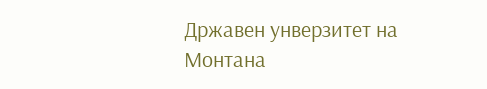Државен унверзитет на Монтана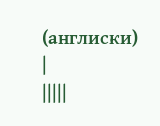(англиски)
|
|||||